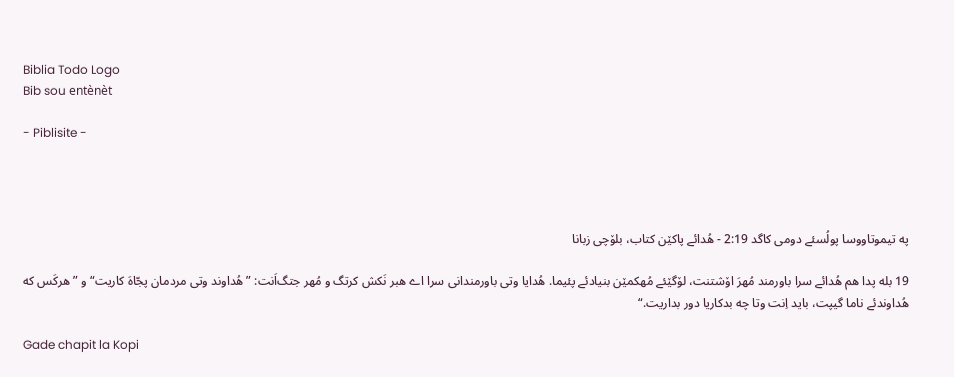Biblia Todo Logo
Bib sou entènèt

- Piblisite -




په تیموتاووسا پولُسئے دومی کاگد 2:19 - هُدائے پاکێن کتاب، بلۆچی زبانا

19 بله پدا هم هُدائے سرا باورمند مُهرَ اۆشتنت، لۆگێئے مُهکمێن بنیادئے پئیما. هُدایا وتی باورمندانی سرا اے هبر نَکش کرتگ و مُهر جتگ‌اَنت: ”هُداوند وتی مردمان پجّاهَ کاریت“ و ”هرکَس که هُداوندئے ناما گیپت، باید اِنت وتا چه بدکاریا دور بداریت.“

Gade chapit la Kopi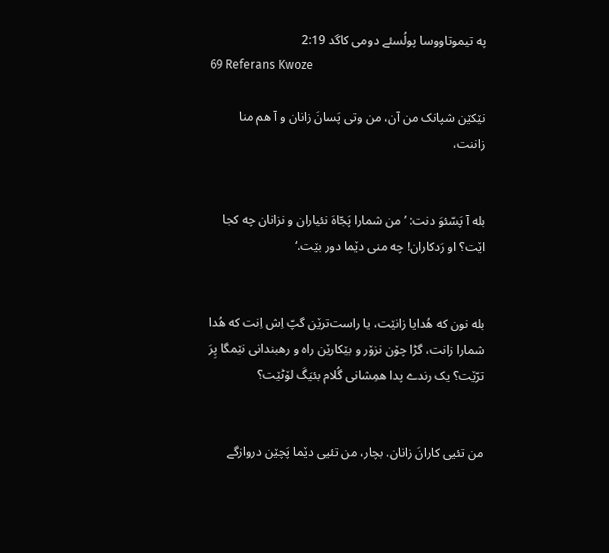په تیموتاووسا پولُسئے دومی کاگد 2:19
69 Referans Kwoze

نێکێن شپانک من آن، من وتی پَسانَ زانان و آ هم منا زاننت،


بله آ پَسّئوَ دنت: ’من شمارا پَجّاهَ نئیاران و نزانان چه کجا اێت؟ او رَدکاران! چه منی دێما دور بێت.‘


بله نون که هُدایا زانێت، یا راست‌ترێن گپّ اِش اِنت که هُدا شمارا زانت، گڑا چۆن نزۆر و بێکارێن راه و رهبندانی نێمگا پِرَ ترّێت؟ یک رندے پدا همِشانی گُلام بئیَگَ لۆٹێت؟


من تئیی کارانَ زانان. بچار، من تئیی دێما پَچێن دروازگے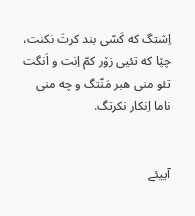اِشتگ که کَسّی بند کرتَ نکنت، چێا که تئیی زۆر کمّ اِنت و اَنگت تئو منی هبر مَنّتگ و چه منی ناما اِنکار نکرتگ.


آییئے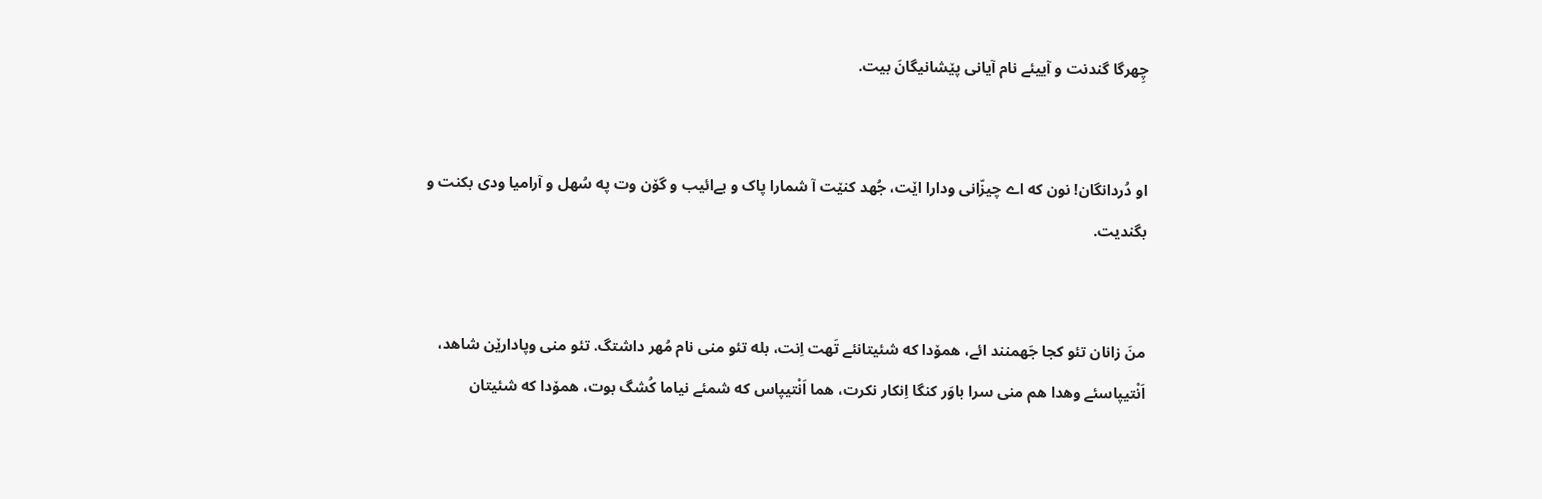چِهرگا گندنت و آییئے نام آیانی پێشانیگانَ بیت.


او دُردانگان! نون که اے چیزّانی ودارا اێت، جُهد کنێت آ شمارا پاک و بےائیب و گۆن وت په سُهل و آرامیا ودی بکنت و بگندیت.


منَ زانان تئو کجا جَهمنند ائے، همۆدا که شئیتانئے تَهت اِنت، بله تئو منی نام مُهر داشتگ. تئو منی وپادارێن شاهد، اَنْتیپاسئے وهدا هم منی سرا باوَر کنگا اِنکار نکرت، هما اَنْتیپاس که شمئے نیاما کُشگ بوت، همۆدا که شئیتان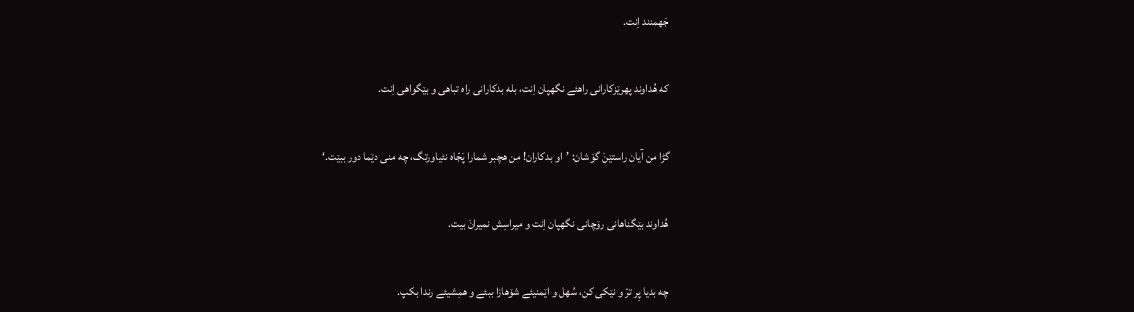جَهمنند اِنت.


که هُداوند پهرێزکارانی راهئے نگهپان اِنت، بله بدکارانی راه تباهی و بێگواهی اِنت.


گڑا من آیان راستێنَ گوَشان: ’او بدکاران! من هچبر شمارا پَجّاه نئیاورتگ، چه منی دێما دور ببێت.‘


هُداوند بێگناهانی رۆچانی نگهپان اِنت و میراسِش نمیرانَ بیت.


چه بدیا پِر ترّ و نێکی کن، سُهل و اێمنیئے شۆهازا ببئے و همِشیئے رندا بکپ.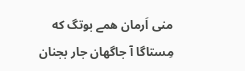منی اَرمان همے بوتگ که مِستاگا آ جاگهان جار بجنان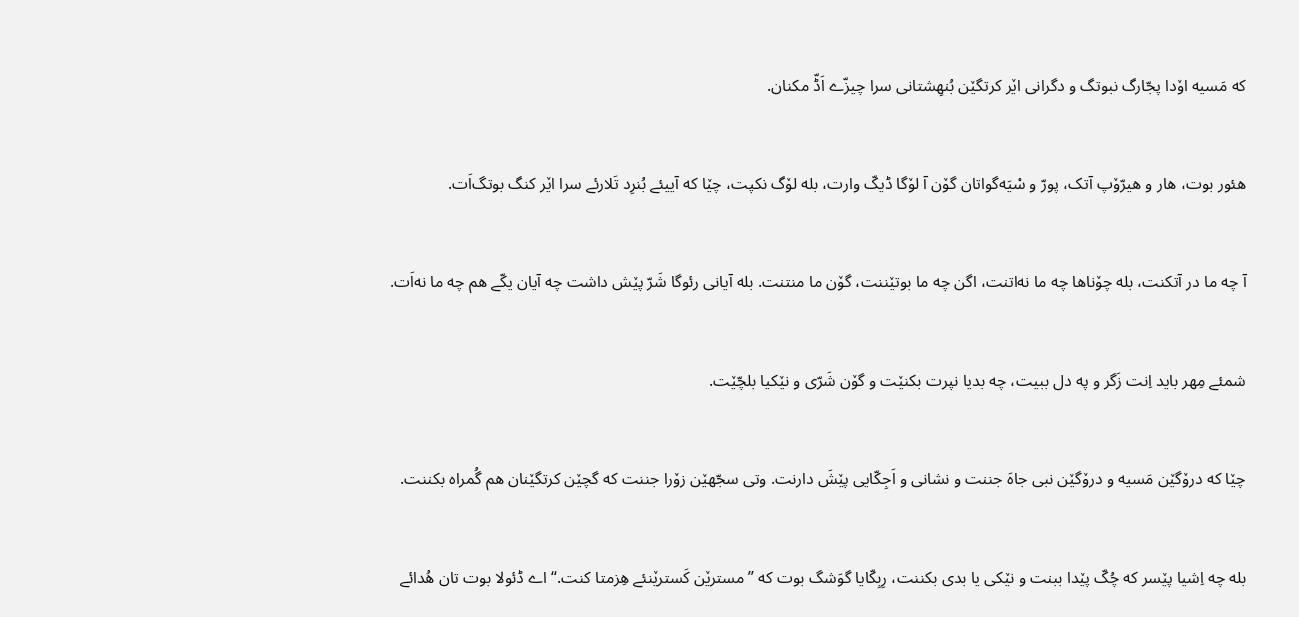که مَسیه اۆدا پجّارگ نبوتگ و دگرانی اێر کرتگێن بُنهِشتانی سرا چیزّے اَڈّ مکنان.


هئور بوت، هار و هیرّۆپ آتک، پورّ و سْیَه‌گواتان گۆن آ لۆگا ڈیکّ وارت، بله لۆگ نکپت، چێا که آییئے بُنرِد تَلارئے سرا اێر کنگ بوتگ‌اَت.


آ چه ما در آتکنت، بله چۆناها چه ما نه‌اتنت، اگن چه ما بوتێننت، گۆن ما منتنت. بله آیانی رئوگا شَرّ پێش داشت چه آیان یکّے هم چه ما نه‌اَت.


شمئے مِهر باید اِنت زَگر و په دل ببیت، چه بدیا نپرت بکنێت و گۆن شَرّی و نێکیا بلچّێت.


چێا که درۆگێن مَسیه و درۆگێن نبی جاهَ جننت و نشانی و اَجِکّایی پێشَ دارنت. وتی سجّهێن زۆرا جننت که گچێن کرتگێنان هم گُمراه بکننت.


بله چه اِشیا پێسر که چُکّ پێدا ببنت و نێکی یا بدی بکننت، رِبِکّایا گوَشگ بوت که ”مسترێن کَسترێنئے هِزمتا کنت.“ اے ڈئولا بوت تان هُدائے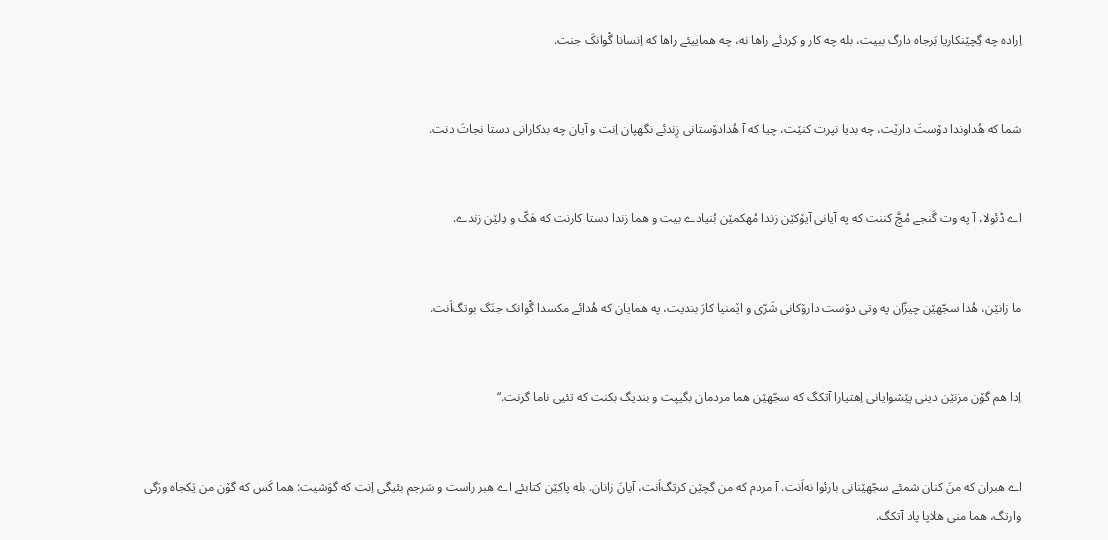اِراده چه گِچێنکاریا بَرجاه دارگ ببیت، بله چه کار و کِردئے راها نه، چه هماییئے راها که اِنسانا گْوانکَ جنت.


شما که هُداوندا دۆستَ دارێت، چه بدیا نپرت کنێت، چیا که آ هُدادۆستانی زِندئے نگهپان اِنت و آیان چه بدکارانی دستا نجاتَ دنت.


اے ڈئولا، آ په وت گَنجے مُچَّ کننت که په آیانی آیۆکێن زندا مُهکمێن بُنیادے بیت و هما زندا دستا کارنت که هَکّ و دِلێن زندے.


ما زانێن، هُدا سجّهێن چیزّان په وتی دۆست دارۆکانی شَرّی و اێمنیا کارَ بندیت، په همایان که هُدائے مکسدا گْوانک جنَگ بوتگ‌اَنت.


اِدا هم گۆن مزنێن دینی پێشوایانی اِهتیارا آتکگ که سجّهێن هما مردمان بگیپت و بندیگ بکنت که تئیی ناما گرنت.“


اے هبران که منَ کنان شمئے سجّهێنانی بارئوا نه‌اَنت. آ مردم که من گچێن کرتگ‌اَنت، آیانَ زانان. بله پاکێن کتابئے اے هبر راست و سَرجم بئیگی اِنت که گوَشیت: هما کَس که گۆن من یَکجاه ورَگی وارتگ، هما منی هلاپا پاد آتکگ.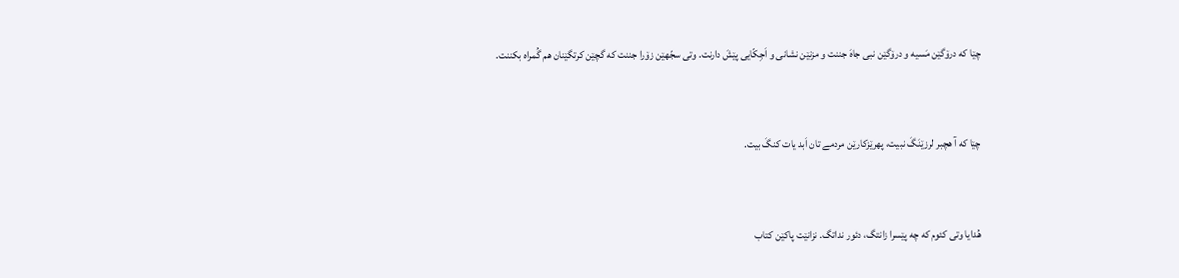چێا که درۆگێن مَسیه و درۆگێن نبی جاهَ جننت و مزنێن نشانی و اَجِکّایی پێشَ دارنت. وتی سجّهێن زۆرا جننت که گچێن کرتگێنان هم گُمراه بکننت.


چێا که آ هچبر لرزێنَگَ نبیت، پهرێزکارێن مردمے تان اَبد یات کنگَ بیت.


هُدایا وتی کئوم که چه پێسرا زانتگ، دئور نداتگ. نزانێت پاکێن کتاب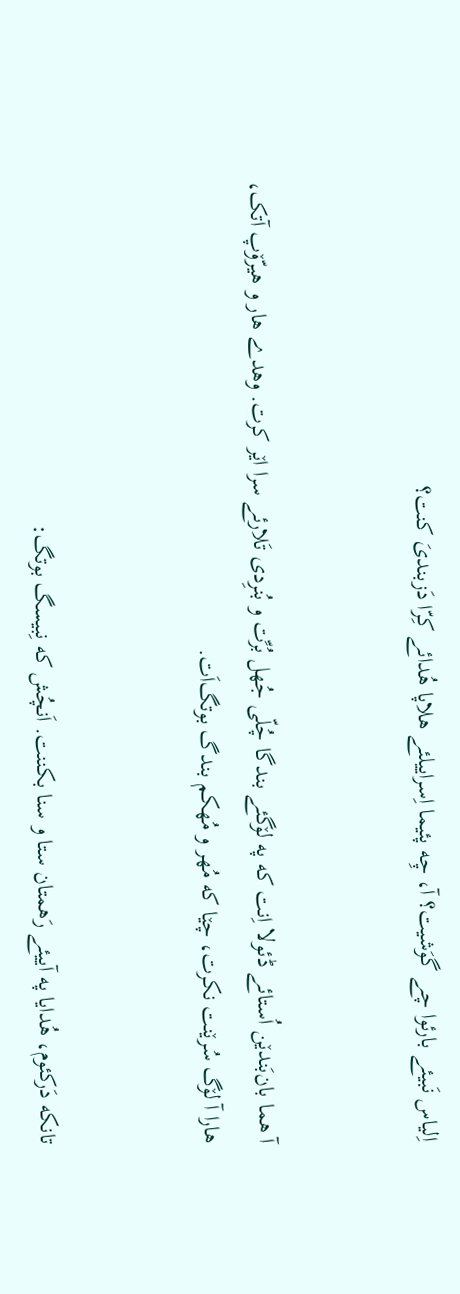اِلیاس نَبیئے بارئوا چے گوَشیت؟ آ، چِه پئیما اِسراییلئے هلاپا هُدائے کِرّا دَزبندیَ کنت؟


آ هما بان‌بَندێن اُستائے ڈئولا اِنت که په لۆگئے بندگا چُلّی جُهل بُرِّت و بُنرِدی تَلارئے سرا اێر کرت. وهدے هار و هیرّۆپ آتک، هارا آ لۆگ سُرێنت نکرت، چێا که مُهر و مُهکم بندگ بوتگ‌اَت.


تانکه دَرکئوم، هُدایا په آییئے رَهمتان ستا و سنا بکننت. اَنچُش که نِبیسگ بوتگ: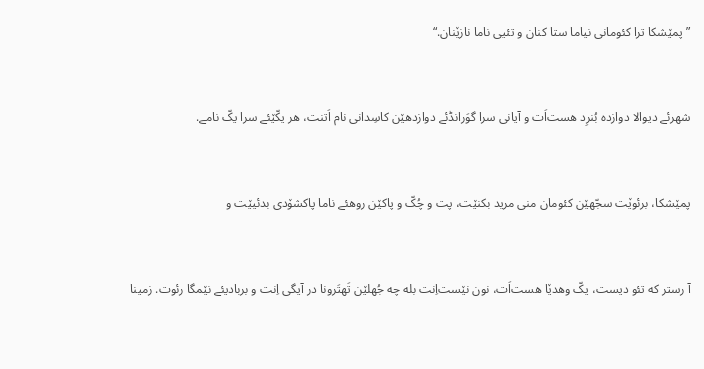”پمێشکا ترا کئومانی نیاما ستا کنان و تئیی ناما نازێنان.“


شهرئے دیوالا دوازده بُنرِد هست‌اَت و آیانی سرا گوَرانڈئے دوازدهێن کاسِدانی نام اَتنت، هر یکّێئے سرا یکّ نامے.


پمێشکا، برئوێت سجّهێن کئومان منی مرید بکنێت، پت و چُکّ و پاکێن روهئے ناما پاکشۆدی بدئیێت و


آ رستر که تئو دیست، یکّ وهدێا هست‌اَت، نون نێست‌اِنت بله چه جُهلێن تَهتَرونا در آیگی اِنت و بربادیئے نێمگا رئوت. زمینا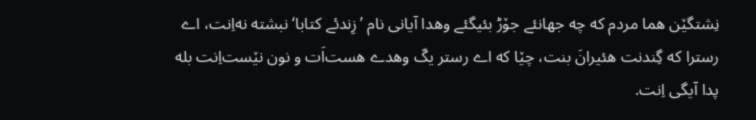نِشتگێن هما مردم که چه جهانئے جۆڑ بئیگئے وهدا آیانی نام ’زِندئے کتابا‘ نبشته نه‌اِنت، اے رسترا که گِندنت هئیرانَ بنت، چێا که اے رستر یکّ وهدے هست‌اَت و نون نێست‌اِنت بله پدا آیگی اِنت.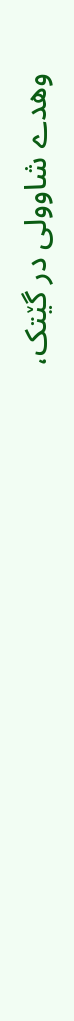وهدے شاوولی در گێتک،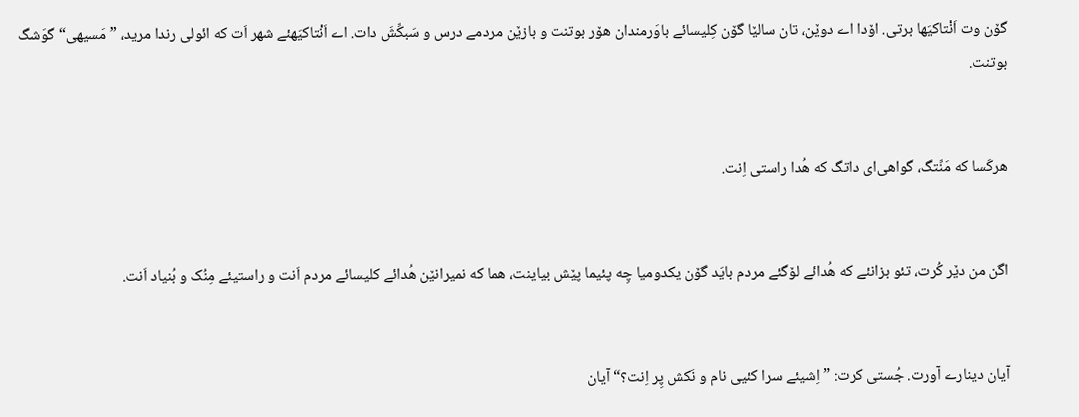گۆن وت اَنْتاکیَها برتی. اۆدا اے دوێن، تان سالێا گۆن کِلیسائے باوَرمندان هۆر بوتنت و بازێن مردمے درس و سَبکِّشَ دات. اے اَنْتاکیَهئے شهر اَت که ائولی رندا مرید، ”مَسیهی“ گوَشگ بوتنت.


هرکَسا که مَنِّتگ، گواهی‌ای داتگ که هُدا راستی اِنت.


اگن من دێر کُرت، تئو بزانئے که هُدائے لۆگئے مردم بایَد گۆن یکدومیا چِه پئیما پێش بیاینت، هما که نمیرانێن هُدائے کلیسائے مردم اَنت و راستیئے مِنُک و بُنیاد اَنت.


آیان دینارے آورت. جُستی کرت: ”اِشیئے سرا کئیی نام و نَکش پِر اِنت؟“ آیان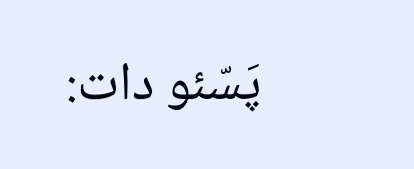پَسّئو دات: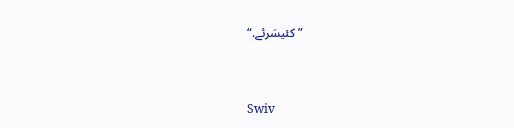”کئیسَرئے.“


Swiv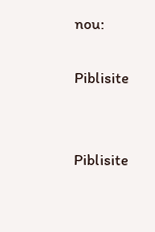nou:

Piblisite


Piblisite